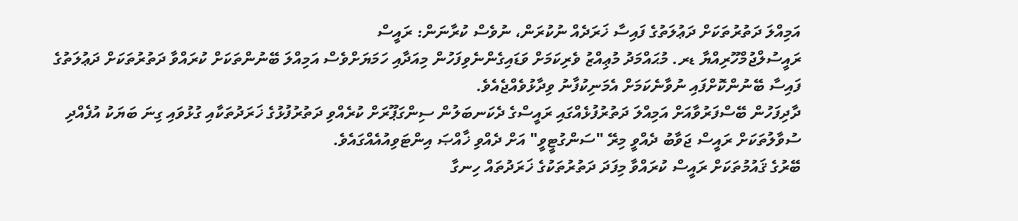އަމިއްލަ ދަތުރުތަކަށް ދަޢުލަތުގެ ފައިސާ ޚަރަދެއް ނުކުރަން، ނުވެސް ކުރާނަން: ރައީސް
ރައީސުލްޖުމްހޫރިއްޔާ ޑރ. މުޙައްމަދު މުޢިއްޒު ވެރިކަމަށް ވަޑައިގެންނެވިފަހުން މިއަދާއި ހަމަޔަށްވެސް އަމިއްލަ ބޭނުންތަކަށް ކުރައްވާ ދަތުރުތަކަށް ދަޢުލަތުގެ ފައިސާ ބޭނުންކޮށްފައި ނުވާނެކަމަށް އެމަނިކުފާނު ވިދާޅުވެއްޖެއެވެ.
ދާދިފަހުން ބޭސްފަރުވާއަށް އަމިއްލަ ދަތުރުފުޅެއްގައި ރައީސްގެ ދެކަނބަލުން ސިންގަޕޫރަށް ކުރެއްވި ދަތުރުފުޅުގެ ޚަރަދުތަކާއި ގުޅުވައި ގިނަ ބަޔަކު އުފެއްދި ސުވާލުތަކަށް ރައީސް ޖަވާބު ދެއްވީ މިރޭ "ސަންގުޓީވީ" އަށް ދެއްވި ޚާއްޞަ އިންޓަވިއުއެއްގައެވެ.
ބޭރުގެ ޤައުމުތަކަށް ރައީސް ކުރައްވާ މިފަދަ ދަތުރުތަކުގެ ޚަރަދުތައް ހިނގާ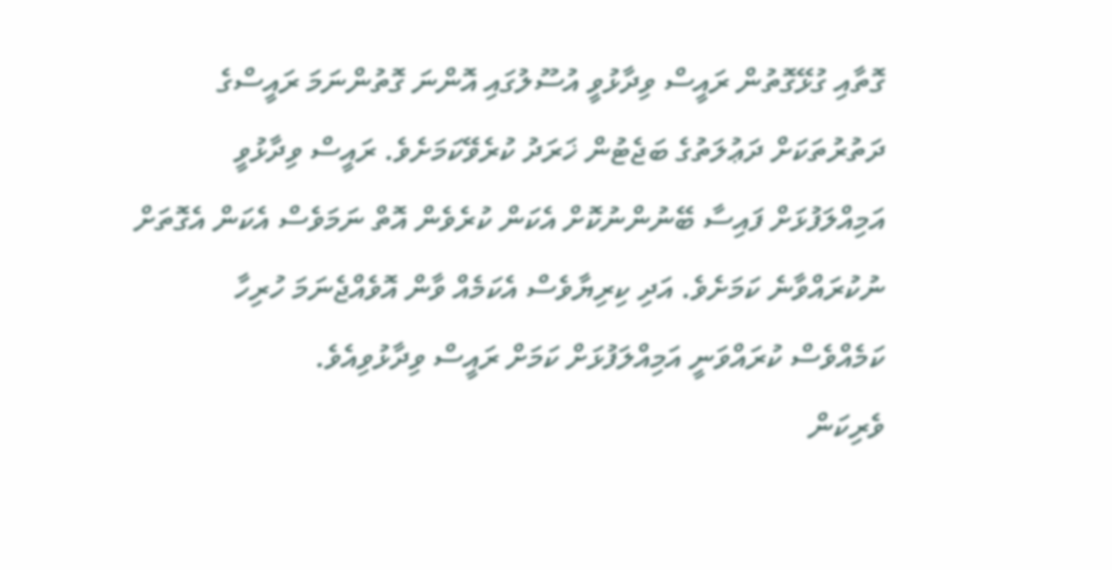ގޮތާއި ގުޅޭގޮތުން ރައީސް ވިދާޅުވީ އުސޫލުގައި އޮންނަ ގޮތުންނަމަ ރައީސްގެ ދަތުރުތަކަށް ދަޢުލަތުގެ ބަޖެޓުން ޚަރަދު ކުރެވޭކަމަށެވެ. ރައީސް ވިދާޅުވީ އަމިއްލަފުޅަށް ފައިސާ ބޭނުންނުކޮށް އެކަން ކުރެވެން އޮތް ނަމަވެސް އެކަން އެގޮތަށް ނުކުރައްވާނެ ކަމަށެވެ. އަދި ކިރިޔާވެސް އެކަމެއް ވާން އޮވެއްޖެނަމަ ހުރިހާ ކަމެއްވެސް ކުރައްވަނީ އަމިއްލަފުޅަށް ކަމަށް ރައީސް ވިދާޅުވިއެވެ.
ވެރިކަން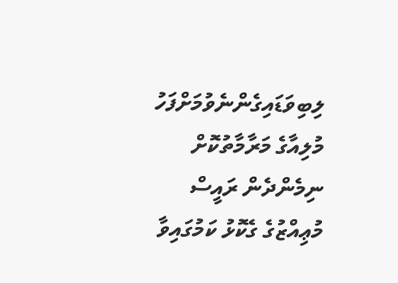ލިބިވަޑައިގެންނެވުމަށްފަހު މުލިއާގެ މަރާމާތުކޮށް ނިމެންދެން ރައީސް މުޢިއްޒުގެ ގެކޮޅު ކަމުގައިވާ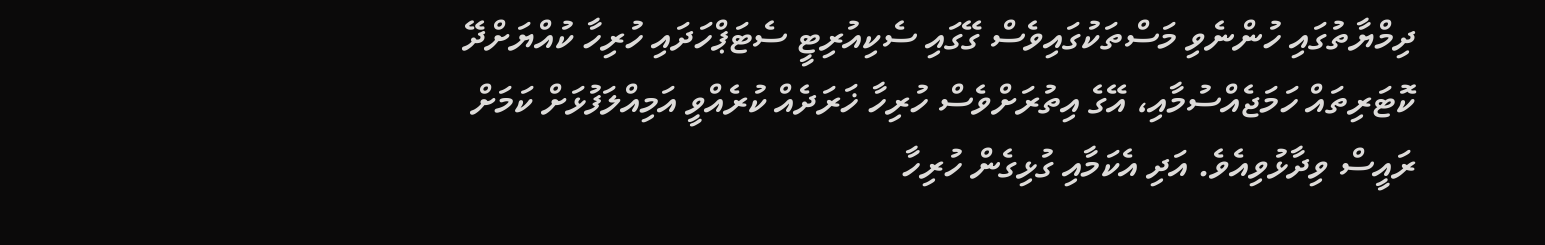ދިމްޔާތުގައި ހުންނެވި މަސްތަކުގައިވެސް ގޭގައި ސެކިއުރިޓީ ސެޓަޕްހަދައި ހުރިހާ ކުއްޔަށްދޭ ކޮޓަރިތައް ހަމަޖެއްސުމާއި، އޭގެ އިތުރަށްވެސް ހުރިހާ ޚަރަދެއް ކުރެއްވީ އަމިއްލަފުޅަށް ކަމަށް ރައީސް ވިދާޅުވިއެވެ. އަދި އެކަމާއި ގުޅިގެން ހުރިހާ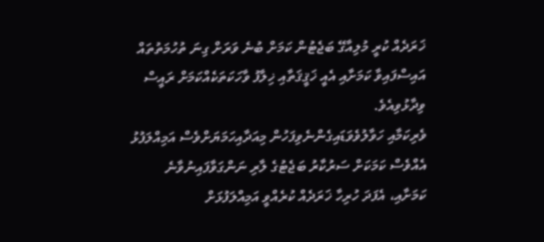ޚަރަދެއް ކުރީ މުލިއާގޭ ބަޖެޓުން ކަމަށް ބުނެ ވަރަށް ގިނަ ތުހުމަތުތައް އައިސްފައިވާ ކަމަށާއި އެއީ ޚަޤީޤަތާއި ޚިލާފު ވާހަކަތަކެއްކަމަށް ރައީސް ވިދާޅުވިއެވެ.
ވެރިކަމާއި ހަވާލުވެވަޑައިގެންނެވިފަހުން މިއަދާއިހަމަޔަށްވެސް އަމިއްލަފުޅު އެއްވެސް ކަމަކަށް ސަރުކާރު ބަޖެޓުގެ ލާރި ނަންގަވާފައިނުވާނެ ކަމަށާއި، އެފަދަ ހުރިހާ ޚަރަދެއް ކުރެއްވީ އަމިއްލަފުޅަށް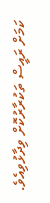ކަމަށް ރައީސް ތަކުރާރުކޮށް ވިދާޅުވިއެވެ.